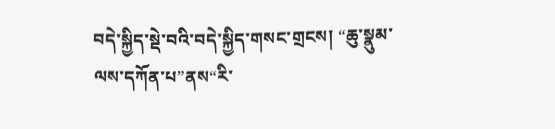བདེ་སྐྱིད་སྡེ་བའི་བདེ་སྐྱིད་གསང་གྲངས། “ཆུ་སྣུམ་ལས་དཀོན་པ”ནས“རི་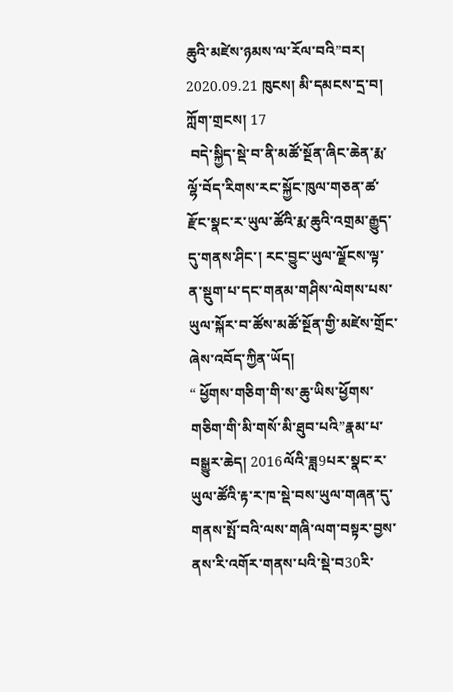ཆུའི་མཛེས་ཉམས་ལ་རོལ་བའི”བར།
2020.09.21 ཁུངས། མི་དམངས་དྲ་བ། ཀློག་གྲངས། 17
 བདེ་སྐྱིད་སྡེ་བ་ནི་མཚོ་སྔོན་ཞིང་ཆེན་རྨ་ལྷོ་བོད་རིགས་རང་སྐྱོང་ཁུལ་གཅན་ཚ་རྫོང་སྣང་ར་ཡུལ་ཚོའི་རྨ་ཆུའི་འགྲམ་རྒྱུད་དུ་གནས་ཤིང་། རང་བྱུང་ཡུལ་ལྗོངས་ལྟ་ན་སྡུག་པ་དང་གནམ་གཤིས་ལེགས་པས་ཡུལ་སྐོར་བ་ཚོས་མཚོ་སྔོན་གྱི་མཛེས་གྲོང་ཞེས་འབོད་ཀྱིན་ཡོད།
“ ཕྱོགས་གཅིག་གི་ས་ཆུ་ཡིས་ཕྱོགས་གཅིག་གི་མི་གསོ་མི་ཐུབ་པའི”རྣམ་པ་བསྒྱུར་ཆེད། 2016ལོའི་ཟླ9པར་སྣང་ར་ཡུལ་ཚོའི་རྟ་ར་ཁ་སྡེ་བས་ཡུལ་གཞན་དུ་གནས་སྤོ་བའི་ལས་གཞི་ལག་བསྟར་བྱས་ནས་རི་འགོར་གནས་པའི་སྡེ་བ30རི་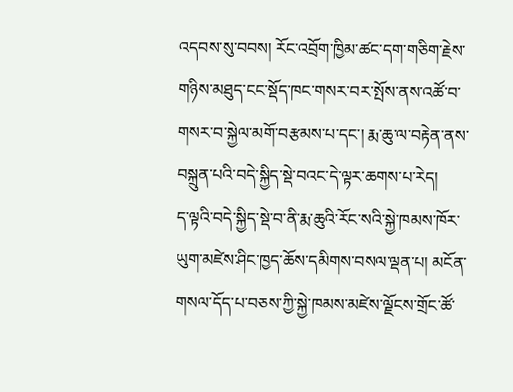འདབས་སུ་བབས། རོང་འབྲོག་ཁྱིམ་ཚང་དག་གཅིག་རྗེས་གཉིས་མཐུད་ངང་སྡོད་ཁང་གསར་བར་སྤོས་ནས་འཚོ་བ་གསར་བ་སྐྱེལ་མགོ་བརྩམས་པ་དང་། རྨ་ཆུ་ལ་བརྟེན་ནས་བསྐྲུན་པའི་བདེ་སྐྱིད་སྡེ་བའང་དེ་ལྟར་ཆགས་པ་རེད།
ད་ལྟའི་བདེ་སྐྱིད་སྡེ་བ་ནི་རྨ་ཆུའི་རོང་སའི་སྐྱེ་ཁམས་ཁོར་ཡུག་མཛེས་ཤིང་ཁྱད་ཆོས་དམིགས་བསལ་ལྡན་པ། མངོན་གསལ་དོད་པ་བཅས་ཀྱི་སྐྱེ་ཁམས་མཛེས་ལྗོངས་གྲོང་ཚོ་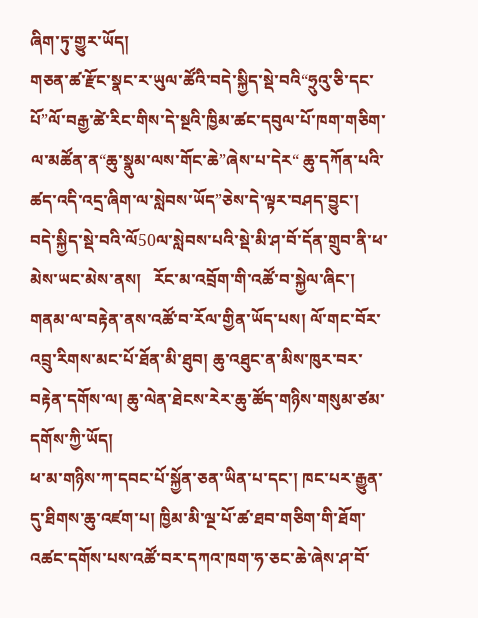ཞིག་ཏུ་གྱུར་ཡོད།
གཅན་ཚ་རྫོང་སྣང་ར་ཡུལ་ཚོའི་བདེ་སྐྱིད་སྡེ་བའི“ཧྲུའུ་ཅི་དང་པོ”ལོ་བརྒྱ་ཚེ་རིང་གིས་དེ་སྔའི་ཁྱིམ་ཚང་དབུལ་པོ་ཁག་གཅིག་ལ་མཚོན་ན“ཆུ་སྣུམ་ལས་གོང་ཆེ”ཞེས་པ་དེར“ ཆུ་དཀོན་པའི་ཚད་འདི་འདྲ་ཞིག་ལ་སླེབས་ཡོད”ཅེས་དེ་ལྟར་བཤད་བྱུང་།
བདེ་སྐྱིད་སྡེ་བའི་ལོ50ལ་སླེབས་པའི་སྡེ་མི་ཤ་བོ་དོན་གྲུབ་ནི་ཕ་མེས་ཡང་མེས་ནས།   རོང་མ་འབྲོག་གི་འཚོ་བ་སྐྱེལ་ཞིང་། གནམ་ལ་བརྟེན་ནས་འཚོ་བ་རོལ་གྱིན་ཡོད་པས། ལོ་གང་བོར་འབྲུ་རིགས་མང་པོ་ཐོན་མི་ཐུབ། ཆུ་འཐུང་ན་མིས་ཁུར་བར་བརྟེན་དགོས་ལ། ཆུ་ལེན་ཐེངས་རེར་ཆུ་ཚོད་གཉིས་གསུམ་ཙམ་དགོས་ཀྱི་ཡོད།
ཕ་མ་གཉིས་ཀ་དབང་པོ་སྐྱོན་ཅན་ཡིན་པ་དང་། ཁང་པར་རྒྱུན་དུ་ཐིགས་ཆུ་འཛག་པ། ཁྱིམ་མི་ལྔ་པོ་ཚ་ཐབ་གཅིག་གི་ཐོག་འཚང་དགོས་པས་འཚོ་བར་དཀའ་ཁག་ཧ་ཅང་ཆེ་ཞེས་ཤ་བོ་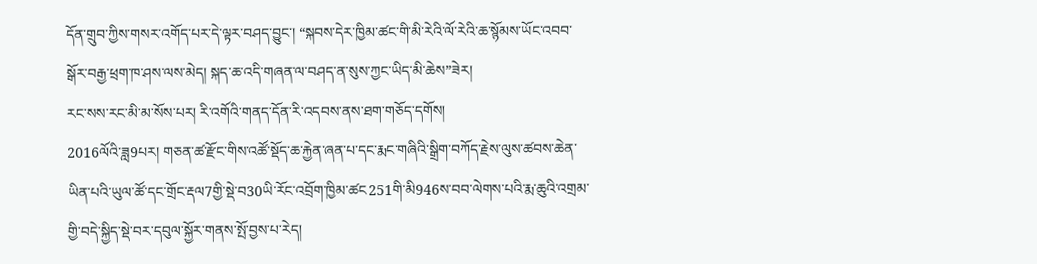དོན་གྲུབ་ཀྱིས་གསར་འགོད་པར་དེ་ལྟར་བཤད་བྱུང་། “སྐབས་དེར་ཁྱིམ་ཚང་གི་མི་རེའི་ལོ་རེའི་ཆ་སྙོམས་ཡོང་འབབ་སྒོར་བརྒྱ་ཕྲག་ཁ་ཤས་ལས་མེད། སྐད་ཆ་འདི་གཞན་ལ་བཤད་ན་སུས་ཀྱང་ཡིད་མི་ཆེས”ཟེར།
རང་སས་རང་མི་མ་སོས་པར། རི་འགོའི་གནད་དོན་རི་འདབས་ནས་ཐག་གཅོད་དགོས།
2016ལོའི་ཟླ9པར། གཅན་ཚ་རྫོང་གིས་འཚོ་སྡོད་ཆ་རྐྱེན་ཞན་པ་དང་རྨང་གཞིའི་སྒྲིག་བཀོད་རྗེས་ལུས་ཚབས་ཆེན་ཡིན་པའི་ཡུལ་ཚོ་དང་གྲོང་རྡལ7གྱི་སྡེ་བ30ཡི་རོང་འབྲོག་ཁྱིམ་ཚང251གི་མི946ས་བབ་ལེགས་པའི་རྨ་ཆུའི་འགྲམ་གྱི་བདེ་སྐྱིད་སྡེ་བར་དབུལ་སྐྱོར་གནས་སྤོ་བྱས་པ་རེད།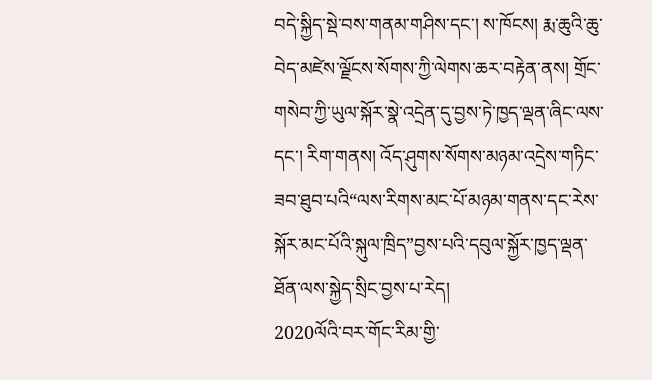བདེ་སྐྱིད་སྡེ་བས་གནམ་གཤིས་དང་། ས་ཁོངས། རྨ་ཆུའི་ཆུ་བེད་མཛེས་ལྗོངས་སོགས་ཀྱི་ལེགས་ཆར་བརྟེན་ནས། གྲོང་གསེབ་ཀྱི་ཡུལ་སྐོར་སྣེ་འདྲེན་དུ་བྱས་ཏེ་ཁྱད་ལྡན་ཞིང་ལས་དང་། རིག་གནས། འོད་ཤུགས་སོགས་མཉམ་འདྲེས་གཏིང་ཟབ་ཐུབ་པའི“ལས་རིགས་མང་པོ་མཉམ་གནས་དང་རེས་སྐོར་མང་པོའི་སྐུལ་ཁྲིད”བྱས་པའི་དབུལ་སྐྱོར་ཁྱད་ལྡན་ཐོན་ལས་སྐྱེད་སྲིང་བྱས་པ་རེད།
2020ལོའི་བར་གོང་རིམ་གྱི་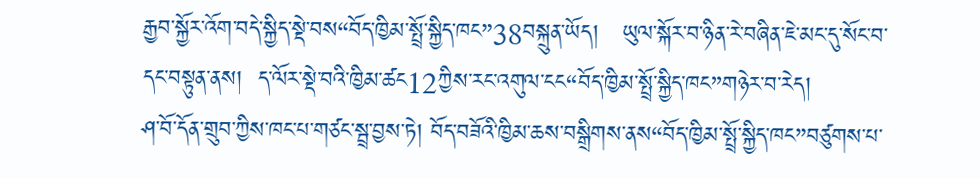རྒྱབ་སྐྱོར་འོག་བདེ་སྐྱིད་སྡེ་བས“བོད་ཁྱིམ་སྤྲོ་སྐྱིད་ཁང”38བསྐྲུན་ཡོད།   ཡུལ་སྐོར་བ་ཉིན་རེ་བཞིན་ཇེ་མང་དུ་སོང་བ་དང་བསྟུན་ནས།  ད་ལོར་སྡེ་བའི་ཁྱིམ་ཚང12ཀྱིས་རང་འགུལ་ངང“བོད་ཁྱིམ་སྤྲོ་སྐྱིད་ཁང”གཉེར་བ་རེད།
ཤ་བོ་དོན་གྲུབ་ཀྱིས་ཁང་པ་གཙང་སྦྲ་བྱས་ཏེ། བོད་བཟོའི་ཁྱིམ་ཆས་བསྒྲིགས་ནས“བོད་ཁྱིམ་སྤྲོ་སྐྱིད་ཁང”བཙུགས་པ་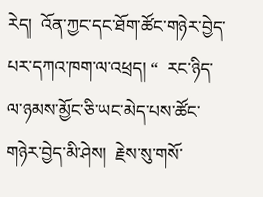རེད།  འོན་ཀྱང་དང་ཐོག་ཚོང་གཉེར་བྱེད་པར་དཀའ་ཁག་ལ་འཕྲད། “  རང་ཉིད་ལ་ཉམས་མྱོང་ཅི་ཡང་མེད་པས་ཚོང་གཉེར་བྱེད་མི་ཤེས།  རྗེས་སུ་གསོ་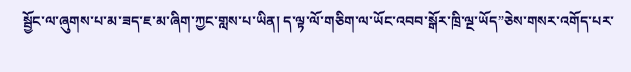སྦྱོང་ལ་ཞུགས་པ་མ་ཟད་ཇ་མ་ཞིག་ཀྱང་གླས་པ་ཡིན། ད་ལྟ་ལོ་གཅིག་ལ་ཡོང་འབབ་སྒོར་ཁྲི་ལྔ་ཡོད”ཅེས་གསར་འགོད་པར་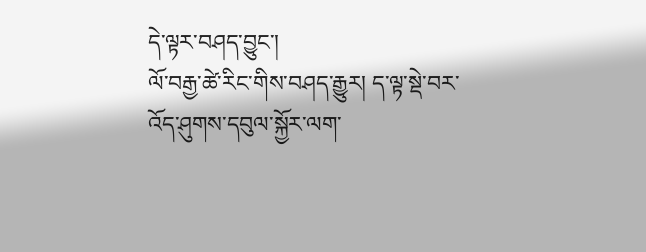དེ་ལྟར་བཤད་བྱུང་།
ལོ་བརྒྱ་ཚེ་རིང་གིས་བཤད་རྒྱུར། ད་ལྟ་སྡེ་བར་འོད་ཤུགས་དབུལ་སྐྱོར་ལག་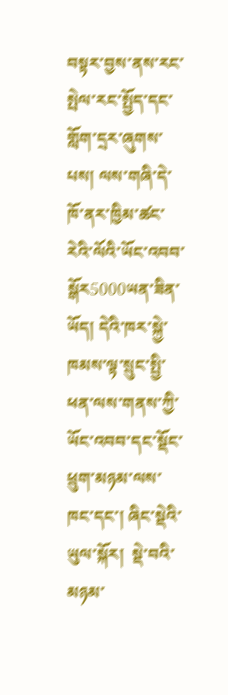བསྟར་བྱས་ནས་རང་སྤེལ་རང་སྤྱོད་དང་གློག་དྲར་ཞུགས་པས། ལས་གཞི་དེ་ཁོ་ནར་ཁྱིམ་ཚང་རེའི་ལོའི་ཡོང་འབབ་སྒོར5000ཡན་ཟིན་ཡོད། དེའི་ཁར་སྐྱེ་ཁམས་ལྟ་སྲུང་སྤྱི་ཕན་ལས་གནས་ཀྱི་ཡོང་འབབ་དང་སྡོང་ཕྲུག་མཉམ་ལས་ཁང་དང་། ཞིང་སྡེའི་ཡུལ་སྐོར།  སྡེ་བའི་མཉམ་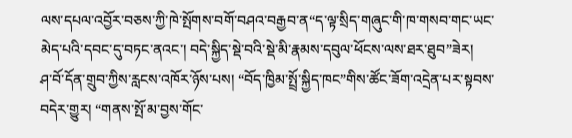ལས་དཔལ་འབྱོར་བཅས་ཀྱི་ཁེ་སྤོགས་བགོ་བཤའ་བརྒྱབ་ན“ད་ལྟ་སྲིད་གཞུང་གི་ཁ་གསབ་གང་ཡང་མེད་པའི་དབང་དུ་བཏང་ནའང་། བདེ་སྐྱིད་སྡེ་བའི་སྡེ་མི་རྣམས་དབུལ་ཕོངས་ལས་ཐར་ཐུབ”ཟེར།
ཤ་བོ་དོན་གྲུབ་ཀྱིས་རླངས་འཁོར་ཉོས་པས། “བོད་ཁྱིམ་སྤྲོ་སྐྱིད་ཁང”གིས་ཚོང་ཟོག་འདྲེན་པར་སྟབས་བདེར་གྱུར། “གནས་སྤོ་མ་བྱས་གོང་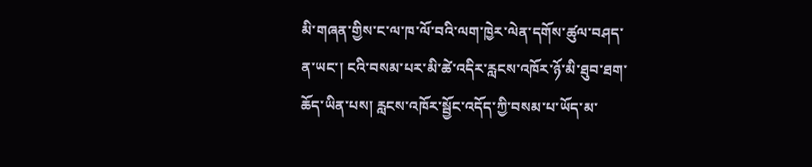མི་གཞན་གྱིས་ང་ལ་ཁ་ལོ་བའི་ལག་ཁྱེར་ལེན་དགོས་ཚུལ་བཤད་ན་ཡང་། ངའི་བསམ་པར་མི་ཚེ་འདིར་རླངས་འཁོར་ཉོ་མི་ཐུབ་ཐག་ཆོད་ཡིན་པས། རླངས་འཁོར་སྦྱོང་འདོད་ཀྱི་བསམ་པ་ཡོད་མ་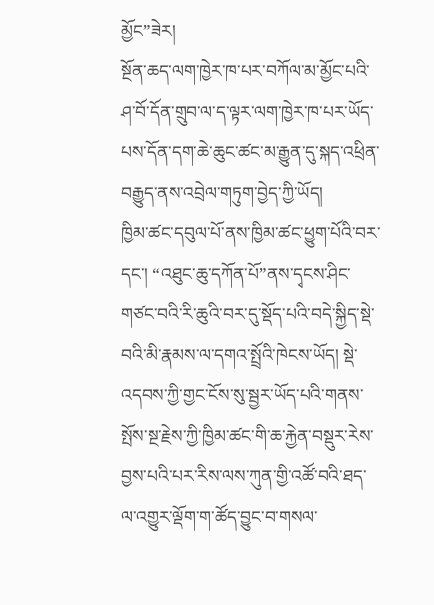མྱོང”ཟེར།
སྔོན་ཆད་ལག་ཁྱེར་ཁ་པར་བཀོལ་མ་མྱོང་པའི་ཤ་བོ་དོན་གྲུབ་ལ་ད་ལྟར་ལག་ཁྱེར་ཁ་པར་ཡོད་པས་དོན་དག་ཆེ་ཆུང་ཚང་མ་རྒྱུན་དུ་སྐད་འཕྲིན་བརྒྱུད་ནས་འབྲེལ་གཏུག་བྱེད་ཀྱི་ཡོད།
ཁྱིམ་ཚང་དབུལ་པོ་ནས་ཁྱིམ་ཚང་ཕྱུག་པོའི་བར་དང་། “འཐུང་ཆུ་དཀོན་པོ”ནས་དྭངས་ཤིང་གཙང་བའི་རི་ཆུའི་བར་དུ་སྡོད་པའི་བདེ་སྐྱིད་སྡེ་བའི་མི་རྣམས་ལ་དགའ་སྤྲོའི་ཁེངས་ཡོད། སྡེ་འདབས་ཀྱི་གྱང་ངོས་སུ་སྦྱར་ཡོད་པའི་གནས་སྤོས་སྔ་རྗེས་ཀྱི་ཁྱིམ་ཚང་གི་ཆ་རྐྱེན་བསྡུར་རེས་བྱས་པའི་པར་རིས་ལས་ཀུན་གྱི་འཚོ་བའི་ཐད་ལ་འགྱུར་ལྡོག་ག་ཚོད་བྱུང་བ་གསལ་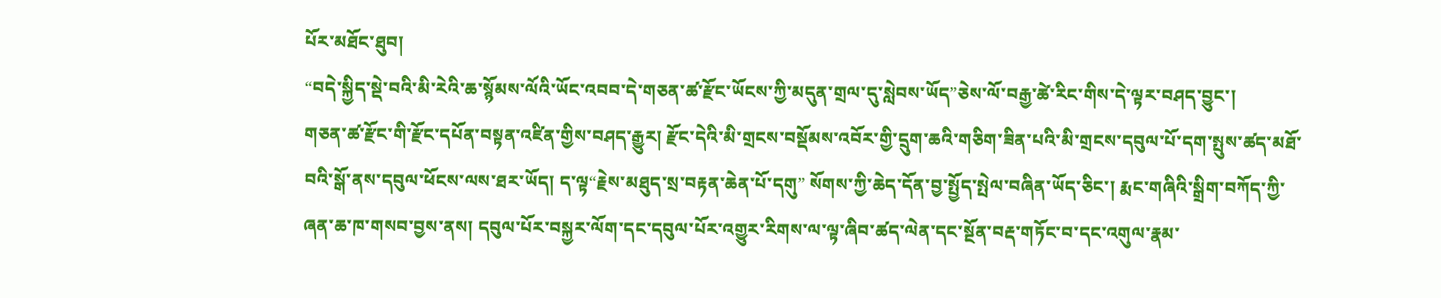པོར་མཐོང་ཐུབ།
“བདེ་སྐྱིད་སྡེ་བའི་མི་རེའི་ཆ་སྙོམས་ལོའི་ཡོང་འབབ་དེ་གཅན་ཚ་རྫོང་ཡོངས་ཀྱི་མདུན་གྲལ་དུ་སླེབས་ཡོད”ཅེས་ལོ་བརྒྱ་ཚེ་རིང་གིས་དེ་ལྟར་བཤད་བྱུང་།
གཅན་ཚ་རྫོང་གི་རྫོང་དཔོན་བསྟན་འཛིན་གྱིས་བཤད་རྒྱུར། རྫོང་དེའི་མི་གྲངས་བསྡོམས་འབོར་གྱི་དྲུག་ཆའི་གཅིག་ཟིན་པའི་མི་གྲངས་དབུལ་པོ་དག་སྤུས་ཚད་མཐོ་བའི་སྒོ་ནས་དབུལ་ཕོངས་ལས་ཐར་ཡོད། ད་ལྟ“རྗེས་མཐུད་སྲ་བརྟན་ཆེན་པོ་དགུ” སོགས་ཀྱི་ཆེད་དོན་བྱ་སྤྱོད་སྤེལ་བཞིན་ཡོད་ཅིང་། རྨང་གཞིའི་སྒྲིག་བཀོད་ཀྱི་ཞན་ཆ་ཁ་གསབ་བྱས་ནས། དབུལ་པོར་བསྐྱར་ལོག་དང་དབུལ་པོར་འགྱུར་རིགས་ལ་ལྟ་ཞིབ་ཚད་ལེན་དང་སྔོན་བརྡ་གཏོང་བ་དང་འགུལ་རྣམ་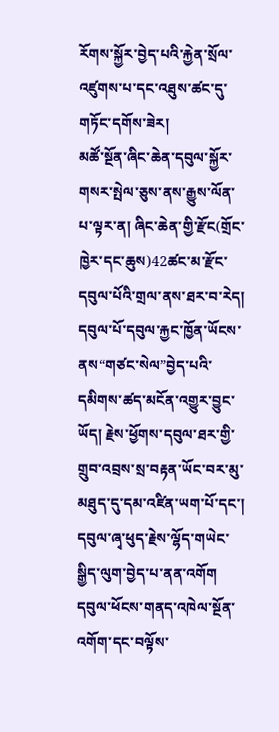རོགས་སྐྱོར་བྱེད་པའི་རྐྱེན་སྲོལ་འཛུགས་པ་དང་འཐུས་ཚང་དུ་གཏོང་དགོས་ཟེར།
མཚོ་སྔོན་ཞིང་ཆེན་དབུལ་སྐྱོར་གསར་སྤེལ་ཅུས་ནས་རྒྱུས་ལོན་པ་ལྟར་ན། ཞིང་ཆེན་གྱི་རྫོང(གྲོང་ཁྱེར་དང་ཆུས)42ཚང་མ་རྫོང་དབུལ་པོའི་གྲལ་ནས་ཐར་བ་རེད། དབུལ་པོ་དབུལ་རྐྱང་ཁྱོན་ཡོངས་ནས“གཙང་སེལ”བྱེད་པའི་དམིགས་ཚད་མངོན་འགྱུར་བྱུང་ཡོད། རྗེས་ཕྱོགས་དབུལ་ཐར་གྱི་གྲུབ་འབྲས་སྲ་བརྟན་ཡོང་བར་མུ་མཐུད་དུ་དམ་འཛིན་ཡག་པོ་དང་། དབུལ་ཞྭ་ཕུད་རྗེས་ལྷོད་གཡེང་སྒྱིད་ལུག་བྱེད་པ་ནན་འགོག དབུལ་ཕོངས་གནད་འཁེལ་སྔོན་འགོག་དང་བལྟོས་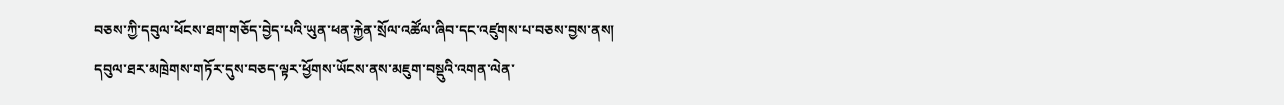བཅས་ཀྱི་དབུལ་ཕོངས་ཐག་གཅོད་བྱེད་པའི་ཡུན་ཕན་རྐྱེན་སྲོལ་འཚོལ་ཞིབ་དང་འཛུགས་པ་བཅས་བྱས་ནས། དབུལ་ཐར་མཁྲེགས་གཏོར་དུས་བཅད་ལྟར་ཕྱོགས་ཡོངས་ནས་མཇུག་བསྡུའི་འགན་ལེན་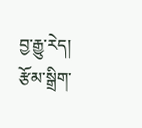བྱ་རྒྱུ་རེད།
རྩོམ་སྒྲིག་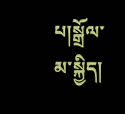པ།སྒྲོལ་མ་སྐྱིད།